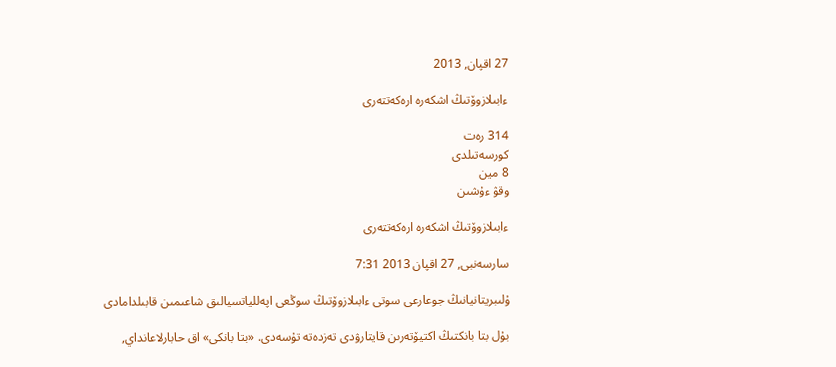27 اقپان, 2013

ءابىلازوۆتىڭ اشكەرە ارەكەتتەرى

314 رەت
كورسەتىلدى
8 مين
وقۋ ءۇشىن

ءابىلازوۆتىڭ اشكەرە ارەكەتتەرى

سارسەنبى, 27 اقپان 2013 7:31

ۇلىبريتانيانىڭ جوعارعى سوتى ءابىلازوۆتىڭ سوڭعى اپەللياتسيالىق شاعىمىن قابىلدامادى

بۇل بتا بانكتىڭ اكتيۆتەرىن قايتارۋدى تەزدەتە تۇسەدى. «بتا بانكى» اق حابارلاعانداي,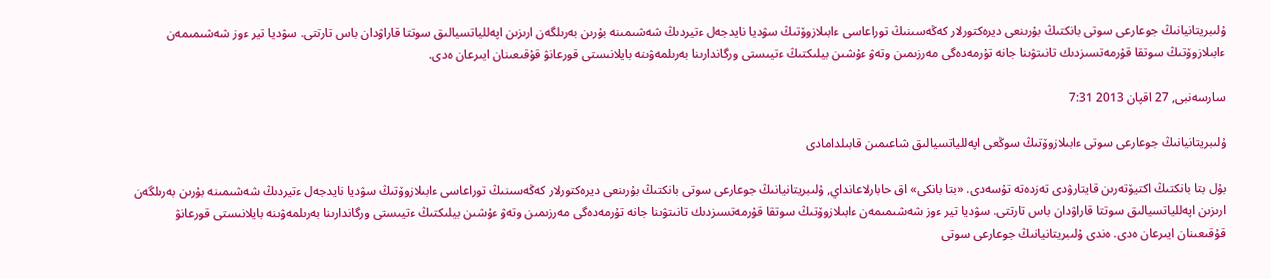ۇلىبريتانيانىڭ جوعارعى سوتى بانكتىڭ بۇرىنعى ديرەكتورلار كەڭەسىنىڭ توراعاسى ءابىلازوۆتىڭ سۋديا نايدجەل ءتيردىڭ شەشىمىنە بۇرىن بەرىلگەن ارىزىن اپەللياتسيالىق سوتتا قاراۋدان باس تارتتى. سۋديا تير ءوز شەشىمىمەن ءابىلازوۆتىڭ سوتقا قۇرمەتسىزدىك تانىتۋىنا جانە تۇرمەدەگى مەرزىمىن وتەۋ ءۇشىن بيلىكتىڭ ءتيىستى ورگاندارىنا بەرىلمەۋىنە بايلانىستى قورعانۋ قۇقىعىنان ايىرعان ەدى.

سارسەنبى, 27 اقپان 2013 7:31

ۇلىبريتانيانىڭ جوعارعى سوتى ءابىلازوۆتىڭ سوڭعى اپەللياتسيالىق شاعىمىن قابىلدامادى

بۇل بتا بانكتىڭ اكتيۆتەرىن قايتارۋدى تەزدەتە تۇسەدى. «بتا بانكى» اق حابارلاعانداي, ۇلىبريتانيانىڭ جوعارعى سوتى بانكتىڭ بۇرىنعى ديرەكتورلار كەڭەسىنىڭ توراعاسى ءابىلازوۆتىڭ سۋديا نايدجەل ءتيردىڭ شەشىمىنە بۇرىن بەرىلگەن ارىزىن اپەللياتسيالىق سوتتا قاراۋدان باس تارتتى. سۋديا تير ءوز شەشىمىمەن ءابىلازوۆتىڭ سوتقا قۇرمەتسىزدىك تانىتۋىنا جانە تۇرمەدەگى مەرزىمىن وتەۋ ءۇشىن بيلىكتىڭ ءتيىستى ورگاندارىنا بەرىلمەۋىنە بايلانىستى قورعانۋ قۇقىعىنان ايىرعان ەدى. ەندى ۇلىبريتانيانىڭ جوعارعى سوتى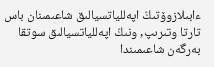ءابىلازوۆتىڭ اپەللياتسيالىق شاعىمىنان باس تارتا وتىرىپ, ونىڭ اپەللياتسيالىق سوتقا بەرگەن شاعىمىندا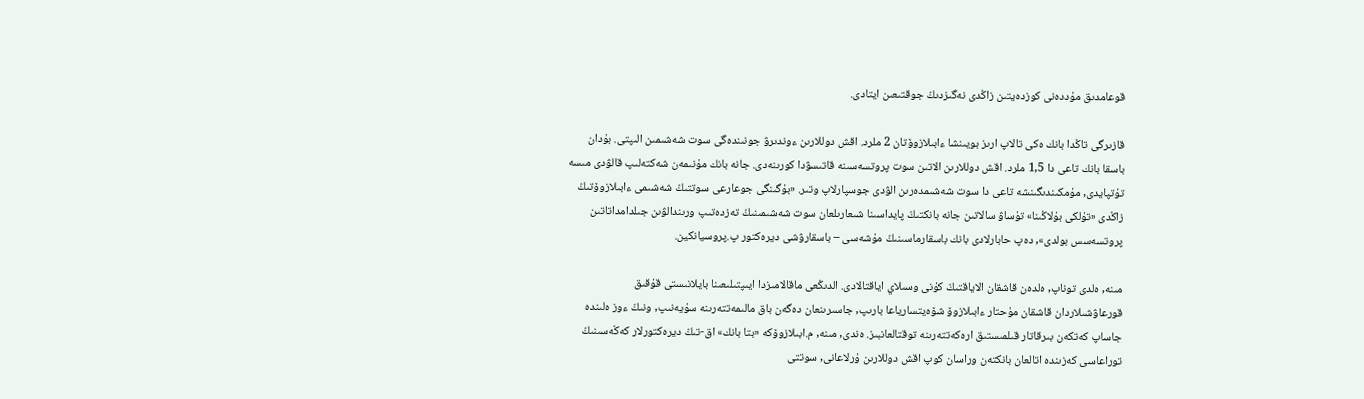قوعامدىق مۇددەنى كوزدەيتىن زاڭدى نەگىزدىڭ جوقتىعىن ايتادى.

قازىرگى تاڭدا بانك ەكى تالاپ ارىز بويىنشا ءابىلازوۆتان 2 ملرد. اقش دوللارىن ءوندىرۋ جونىندەگى سوت شەشىمىن الىپتى. بۇدان باسقا بانك تاعى دا 1,5 ملرد. اقش دوللارىن الاتىن سوت پروتسەسىنە قاتىسۋدا كورىنەدى. جانە بانك مۇنىمەن شەكتەلىپ قالۋدى مىسە تۇتپايدى, مۇمكىندىگىنشە تاعى دا سوت شەشىمدەرىن الۋدى جوسپارلاپ وتىر. «بۇگىنگى جوعارعى سوتتىڭ شەشىمى ءابىلازوۆتىڭ زاڭدى «تۇلكى بۇلاڭىنا» تۇساۋ سالاتىن جانە بانكتىڭ پايداسىنا شىعارىلعان سوت شەشىمىنىڭ تەزدەتىپ ورىندالۋىن جىلدامداتاتىن پروتسەسس بولدى», دەپ حابارلادى بانك باسقارماسىنىڭ مۇشەسى – باسقارۋشى ديرەكتور پ.پروسيانكين.

مىنە, ەلدى توناپ, ەلدەن قاشقان الاياقتىڭ كۇنى وسىلاي اياقتالادى. الدىڭعى ماقالامىزدا ايىپتىلىعىنا بايلانىستى قۇقىق قورعاۋشىلاردان قاشقان مۇحتار ءابىلازوۆ شۆەيتسارياعا بارىپ, جاسىرىنعان دەگەن باق مالىمەتتەرىنە سۇيەنىپ, ونىڭ ءوز ەلىندە جاساپ كەتكەن بىرقاتار قىلمىستىق ارەكەتتەرىنە توقتالعانبىز. ەندى, مىنە, م.ابىلازوۆكە «بتا بانك» اق-تىڭ ديرەكتورلار كەڭەسىنىڭ توراعاسى كەزىندە اتالعان بانكتەن وراسان كوپ اقش دوللارىن ۇرلاعانى, سوتتى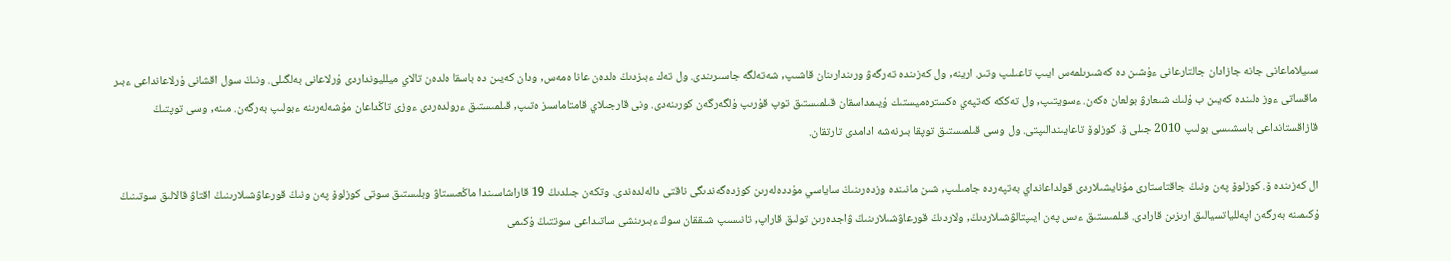سىيلاماعانى جانە جازادان جالتارعانى ءۇشىن دە كەشىرىلمەس ايىپ تاعىلىپ وتىر. ارينە, ول كەزىندە تەرگەۋ ورىندارىنان قاشىپ, شەتەلگە جاسىرىندى. ول تەك ءبىزدىڭ ەلدەن عانا ەمەس, ودان كەيىن دە باسقا ەلدەن تالاي ميلليونداردى ۇرلاعانى بەلگىلى. ونىڭ سول اقشانى ۇرلاعانداعى ءبىر ماقساتى ءوز ەلىندە كەيىن ب ۇلىك شىعارۋ بولعان ەكەن. ءسويتىپ, ول تەككە كەتپەي ەكسترەميستىك ۇيىمداسقان قىلمىستىق توپ قۇرىپ ۇلگەرگەن كورىنەدى. ونى قارجىلاي قامتاماسىز ەتىپ, قىلمىستىق ءرولدەردى ءوزى تاڭداعان مۇشەلەرىنە ءبولىپ بەرگەن. مىنە, وسى توپتىڭ قازاقستانداعى باسشىسى بولىپ 2010 جىلى ۆ. كوزلوۆ تاعايىندالىپتى. ول وسى قىلمىستىق توپقا بىرنەشە ادامدى تارتقان.

ال كەزىندە ۆ. كوزلوۆ پەن ونىڭ جاقتاستارى مۇنايشىلاردى قولداعانداي بەتپەردە جامىلىپ, شىن مانىندە وزدەرىنىڭ ساياسي مۇددەلەرىن كوزدەگەندىگى ناقتى دالەلدەندى. وتكەن جىلدىڭ 19 قاراشاسىندا ماڭعىستاۋ وبلىستىق سوتى كوزلوۆ پەن ونىڭ قورعاۋشىلارىنىڭ اقتاۋ قالالىق سوتىنىڭ ۇكىمىنە بەرگەن اپەللياتسيالىق ارىزىن قارادى. قىلمىستىق ءىس پەن ايىپتالۋشىلاردىڭ, ولاردىڭ قورعاۋشىلارىنىڭ ۋاجدەرىن تولىق قاراپ, تانىسىپ شىققان سوڭ ءبىرىنشى ساتىداعى سوتتىڭ ۇكىمى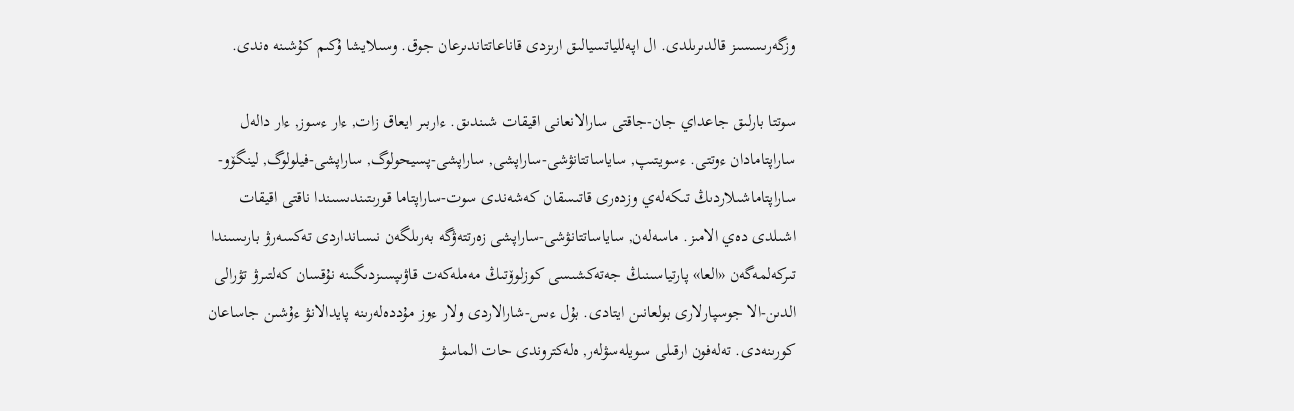وزگەرىسسىز قالدىرىلدى. ال اپەللياتسيالىق ارىزدى قاناعاتتاندىرعان جوق. وسىلايشا ۇكىم كۇشىنە ەندى.

سوتتا بارلىق جاعداي جان-جاقتى سارالانعانى اقيقات شىندىق. ءاربىر ايعاق زات, ءار ءسوز, ءار دالەل ساراپتامادان ءوتتى. ءسويتىپ, ساياساتتانۋشى-ساراپشى, ساراپشى-پسيحولوگ, ساراپشى-فيلولوگ, لينگۆو-ساراپتاماشىلاردىڭ تىكەلەي وزدەرى قاتىسقان كەشەندى سوت-ساراپتاما قورىتىندىسىندا ناقتى اقيقات اشىلدى دەي الامىز. ماسەلەن, ساياساتتانۋشى-ساراپشى زەرتتەۋگە بەرىلگەن نىسانداردى تەكسەرۋ بارىسىندا تىركەلمەگەن «العا» پارتياسىنىڭ جەتەكشىسى كوزلوۆتىڭ مەملەكەت قاۋىپسىزدىگىنە نۇقسان كەلتىرۋ تۋرالى الدىن-الا جوسپارلارى بولعانىن ايتادى. بۇل ءىس-شارالاردى ولار ءوز مۇددەلەرىنە پايدالانۋ ءۇشىن جاساعان كورىنەدى. تەلەفون ارقىلى سويلەسۋلەر, ەلەكتروندى حات الماسۋ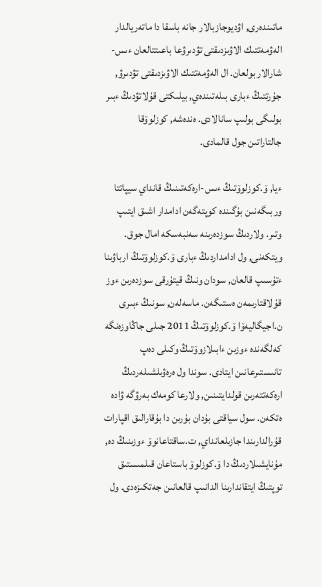ماتىندەرى, اۋديوجازبالار جانە باسقا دا ماتەريالدار الەۋمەتتىك الاۋىزدىقتى تۋدىرۋعا باعىتتالعان ءىس-شارالار بولعان. ال الەۋمەتتىك الاۋىزدىقتى تۋدىرۋ, جۇرتتىڭ ءبارى بىلەتىندەي, بيلىكتى قۇلاتۋدىڭ ءبىر بولىگى بولىپ سانالادى. ەندەشە, كوزلوۆقا جالتاراتىن جول قالمادى.

ءيا, ۆ.كوزلوۆتىڭ ءىس-ارەكەتىنىڭ قانداي سيپاتتا وربىگەنىن بۇگىندە كوپتەگەن ادامدار اشىق ايتىپ وتىر. ولاردىڭ سوزدەرىنە سەنبەسكە امال جوق. ويتكەنى, ول ادامداردىڭ ءبارى ۆ.كوزلوۆتىڭ ارباۋىنا ءتۇسىپ قالعان, سودان ونىڭ قيتۇرقى سوزدەرىن ءوز قۇلاقتارىمەن ەستىگەن. ماسەلەن, سونىڭ ءبىرى ن.اجيگاليەۆا ۆ.كوزلوۆتىڭ 2011 جىلى جاڭاوزەنگە كەلگەندە ءوزىن ءابىلازوۆتىڭ وكىلى دەپ تانىستىرعانىن ايتادى. سوندا ول ەرەۋىلشىلەردىڭ ارەكەتتەرىن قولدايتىنىن, ولارعا كومەك بەرۋگە ۋادە ەتكەن. سول سياقتى بۇدان بۇرىن دا بۇقارالىق اقپارات قۇرالدارىندا جازىلعانداي, ت.ساقتاعانوۆ ءوزىنىڭ دە, مۇنايشىلاردىڭ دا ۆ.كوزلوۆ باستاعان قىلمىستىق توپتىڭ ايتقاندارىنا الدانىپ قالعانىن جەتكىزەدى. ول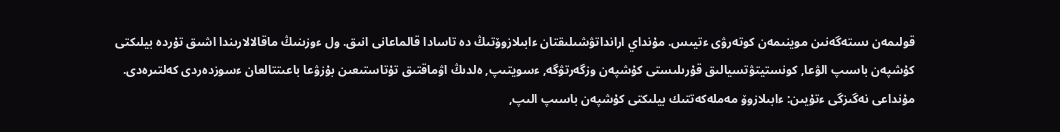قولىمەن ىستەگەنىن موينىمەن كوتەرۋى ءتيىس. مۇنداي ارانداتۋشىلىقتان ءابىلازوۆتىڭ دە تاسادا قالماعانى انىق. ول ءوزىنىڭ ماقالالارىندا اشىق تۇردە بيلىكتى كۇشپەن باسىپ الۋعا, كونستيتۋتسيالىق قۇرىلىستى كۇشپەن وزگەرتۋگە, ءسويتىپ, ەلدىڭ اۋماقتىق تۇتاستىعىن بۇزۋعا باعىتتالعان ءسوزدەردى كەلتىرەدى. مۇنداعى نەگىزگى ءتۇيىن: ءابىلازوۆ مەملەكەتتىك بيلىكتى كۇشپەن باسىپ الىپ,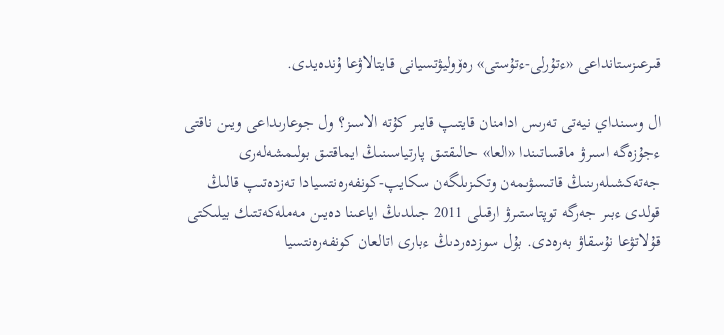قىرعىزستانداعى «ءتۇرلى-ءتۇستى» رەۆوليۋتسيانى قايتالاۋعا ۇندەيدى.

ال وسىنداي نيەتى تەرىس ادامنان قايتىپ قايىر كۇتە الاسىز؟ ول جوعارىداعى ويىن ناقتى ءجۇزەگە اسىرۋ ماقساتىندا «العا» حالىقتىق پارتياسىنىڭ ايماقتىق بولىمشەلەرى جەتەكشىلەرىنىڭ قاتىسۋىمەن وتكىزىلگەن سكايپ-كونفەرەنتسيادا تەزدەتىپ قالىڭ قولدى ءبىر جەرگە توپتاستىرۋ ارقىلى 2011 جىلدىڭ اياعىنا دەيىن مەملەكەتتىك بيلىكتى قۇلاتۋعا نۇسقاۋ بەرەدى. بۇل سوزدەردىڭ ءبارى اتالعان كونفەرەنتسيا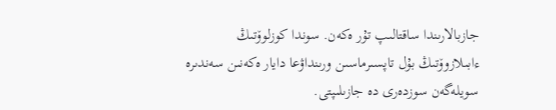جازبالارىندا ساقتالىپ تۇر ەكەن. سوندا كوزلوۆتىڭ ءابىلازوۆتىڭ بۇل تاپسىرماسىن ورىنداۋعا دايار ەكەنىن سەندىرە سويلەگەن سوزدەرى دە جازىلىپتى.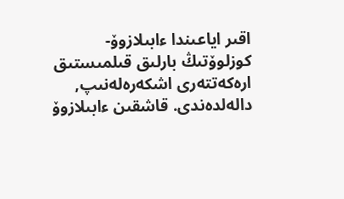اقىر اياعىندا ءابىلازوۆ-كوزلوۆتىڭ بارلىق قىلمىستىق ارەكەتتەرى اشكەرەلەنىپ, دالەلدەندى. قاشقىن ءابىلازوۆ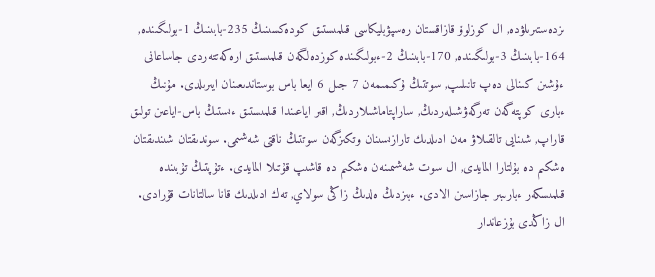ىزدەستىرىلۋدە, ال كوزلوۆ قازاقستان رەسپۋبليكاسى قىلمىستىق كودەكسىنىڭ 235-بابىنىڭ 1-بولىگىندە, 164-بابىنىڭ 3-بولىگىندە, 170-بابىنىڭ 2-ءبولىگىندە كوزدەلگەن قىلمىستىق ارەكەتتەردى جاساعانى ءۇشىن كىنالى دەپ تانىلىپ, سوتتىڭ ۇكىمىمەن 7 جىل 6 ايعا باس بوستاندىعىنان ايىرىلدى. مۇنىڭ ءبارى كوپتەگەن تەرگەۋشىلەردىڭ, ساراپتاماشىلاردىڭ, اقىر اياعىندا قىلمىستىق ءىستىڭ باس-اياعىن تولىق قاراپ, شىنايى تالقىلاۋ مەن ادىلدىك تارازىسىنان وتكىزگەن سوتتىڭ ناقتى شەشىمى. سوندىقتان شىندىقتان ەشكىم دە بۇلتارا المايدى, ال سوت شەشىمىنەن ەشكىم دە قاشىپ قۇتىلا المايدى. ءتۇپتىڭ تۇبىندە قىلمىسكەر ءبارىبىر جازاسىن الادى. ءبىزدىڭ ەلدىڭ زاڭى سولاي, تەك ادىلدىك قانا سالتانات قۇرادى. ال زاڭدى بۇزعاندار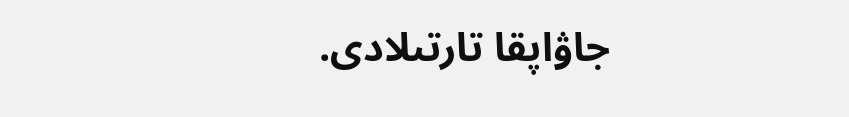جاۋاپقا تارتىلادى.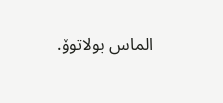الماس بولاتوۆ.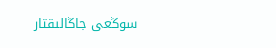سوڭعى جاڭالىقتار